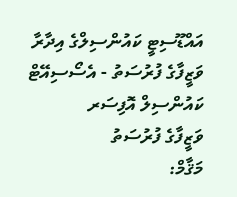އައްޑޫސިޓީ ކައުންސިލްގެ އިދާރާ
ވަޒީފާގެ ފުރުސަތު - އެސޯސިއޭޓް ކައުންސިލް އޮފިސަރ
ވަޒީފާގެ ފުރުސަތު
މަޤާމް: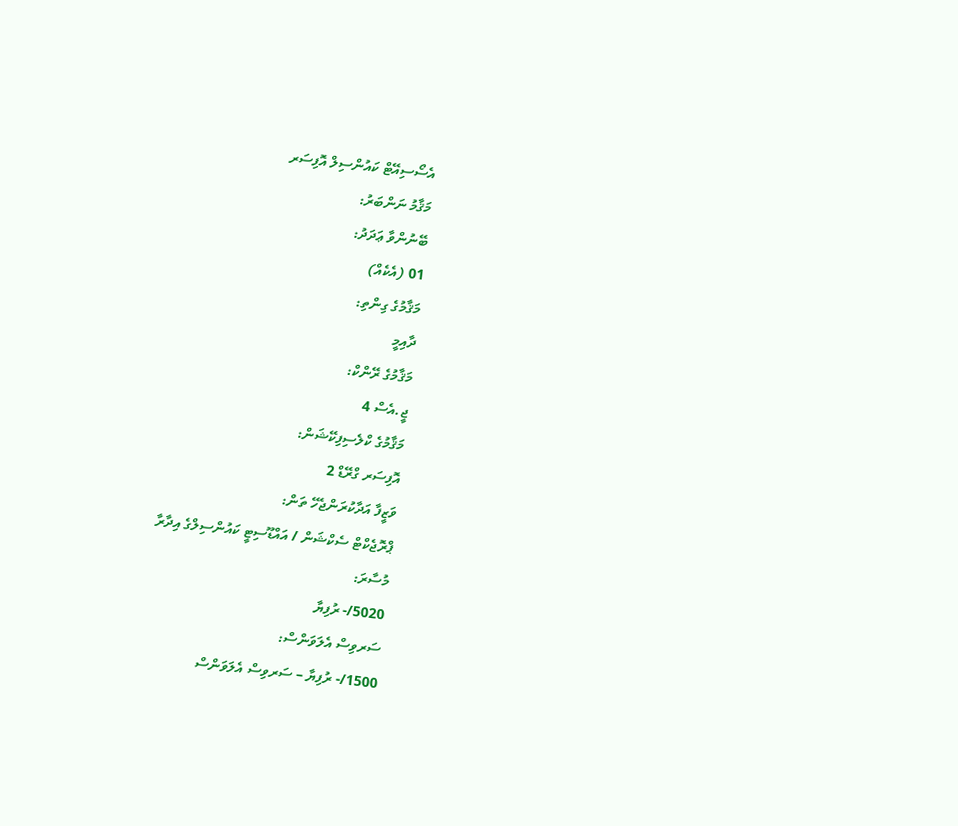އެސޯސިއޭޓް ކައުންސިލް އޮފިސަރ
މަޤާމު ނަންބަރު:
ބޭނުންވާ ޢަދަދު:
01 (އެކެއް)
މަޤާމުގެ ގިންތި:
ދާއިމީ
މަޤާމުގެ ރޭންކް:
ޖީ.އެސް 4
މަޤާމުގެ ކްލެސިފިކޭޝަން:
އޮފިސަރ ގްރޭޑް 2
ވަޒީފާ އަދާކުރަންޖެހޭ ތަން:
ޕްރޮޖެކްޓް ސެކްޝަން / އައްޑޫސިޓީ ކައުންސިލްގެ އިދާރާ
މުސާރަ:
5020/- ރުފިޔާ
ސަރވިސް އެލަވަންސް:
1500/- ރުފިޔާ – ސަރވިސް އެލަވަންސް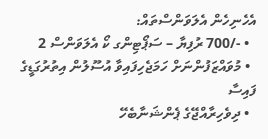އެހެނިހެން އެލަވަންސްތައް:
  • -/700 ރުފިޔާ – ސަޕޯޓިންގ ކޯ އެލަވަންސް 2
  • މުވައްޒަފުންނަށް ހަމަޖެހިފައިވާ އުސޫލުން އިތުރުގަޑީގެ ފައިސާ
  • ދިވެހިރާއްޖޭގެ ޕެންޝަނާބެހޭ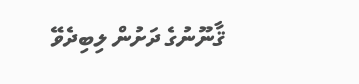ޤާނޫނުގެ ދަށުން ލިބިދެވޭ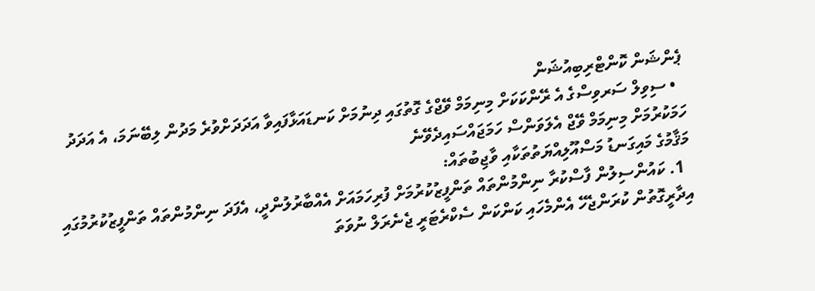ޕެންޝަން ކޮންޓްރިބިއުޝަން
  • ސިވިލް ސަރވިސްގެ އެ ރޭންކަކަށް މިނިމަމް ވޭޖްގެ ގޮތުގައި ދިނުމަށް ކަނޑައަޅާފައިވާ އަދަދަށްވުރެ މަދުން ލިބޭނަމަ، އެ އަދަދު ހަމަކުރުމަށް މިނިމަމް ވޭޖް އެލަވަންސް ހަމަޖައްސައިދެވޭނެ
މަޤާމުގެ މައިގަނޑު މަސްއޫލިއްޔަތުތަކާއި ވާޖިބުތައް:
  1. ކައުންސިލުން ފާސްކުރާ ނިންމުންތައް ތަންފީޒުކުރުމަށް ފުރިހަމައަށް އެއްބާރުލުންދީ، އެފަދަ ނިންމުންތައް ތަންފީޒުކުރުމުގައި އިދާރީގޮތުން ކުރަންޖެހޭ އެންމެހައި ކަންކަން ސެކްރެޓަރީ ޖެނެރަލް ނުވަތަ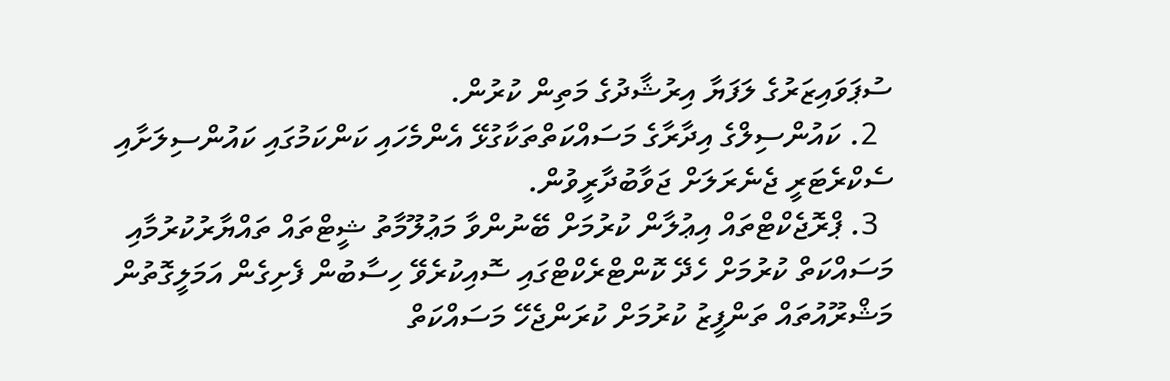ސުޕަވައިޒަރުގެ ލަފަޔާ އިރުޝާދުގެ މަތިން ކުރުން.
  2. ކައުންސިލްގެ އިދާރާގެ މަސައްކަތްތަކާގުޅޭ އެންމެހައި ކަންކަމުގައި ކައުންސިލަށާއި ސެކްރެޓަރީ ޖެނެރަލަށް ޖަވާބުދާރީވުން.
  3. ޕްރޮޖެކްޓްތައް އިޢުލާން ކުރުމަށް ބޭނުންވާ މަޢުލޫމާތު ޝީޓްތައް ތައްޔާރުކުރުމާއި މަސައްކަތް ކުރުމަށް ހެދޭ ކޮންޓްރެކްޓްގައި ސޮއިކުރެވޭ ހިސާބުން ފެށިގެން އަމަލީގޮތުން މަޝްރޫއުތައް ތަންފީޒު ކުރުމަށް ކުރަންޖެހޭ މަސައްކަތް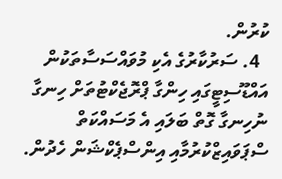ކުރުން.
  4. ސަރުކާރުގެ އެކި މުވައްސަސާތަކުން އައްޑޫސިޓީގައި ހިންގާ ޕްރޮޖެކްޓުތަށް ހިނގާ ނުހިނގާ ގޮތް ބަލައި އެ މަސައްކަތް ސްޕަވައިޒްކުރުމާއި އިންސްޕެކްޝަން ހެދުން.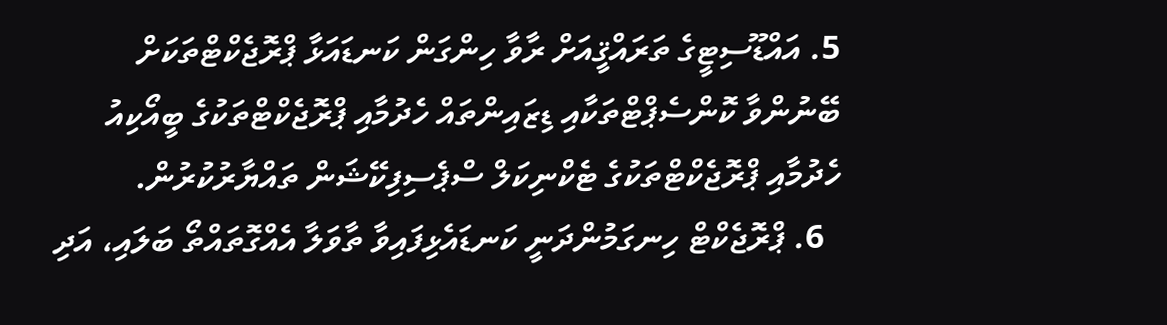5. އައްޑޫސިޓީގެ ތަރައްޤީއަށް ރާވާ ހިންގަން ކަނޑައަޅާ ޕްރޮޖެކްޓްތަކަށް ބޭނުންވާ ކޮންސެޕްޓްތަކާއި ޑިޒައިންތައް ހެދުމާއި ޕްރޮޖެކްޓްތަކުގެ ބީއޯކިއު ހެދުމާއި ޕްރޮޖެކްޓްތަކުގެ ޓެކްނިކަލް ސްޕެސިފިކޭޝަން ތައްޔާރުކުރުން.
  6. ޕްރޮޖެކްޓް ހިނގަމުންދަނީ ކަނޑައެޅިފައިވާ ތާވަލާ އެއްގޮތައްތޯ ބަލައި، އަދި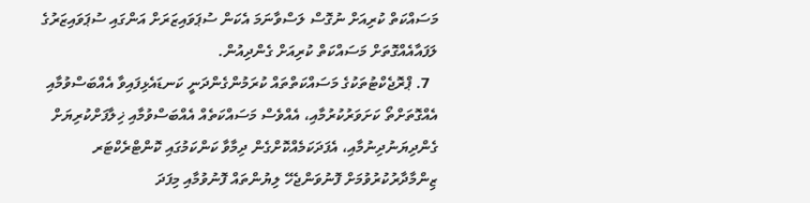މަސައްކަތް ކުރިއަށް ނުގޮސް ލަސްވާނަމަ އެކަން ސުޕަވައިޒަރަށް އަންގައި ސުޕަވައިޒަރުގެ ލަފައާއެއްގޮތަށް މަސައްކަތް ކުރިއަށް ގެންދިއުން.
  7. ޕްރޮޖެކްޓުތަކުގެ މަސައްކަތްތައް ކުރަމުންގެންދަނީ ކަނޑައެޅިފައިވާ އެއްބަސްވުމާއި އެއްގޮތަށްތޯ ކަށަވަރުކުރުމާއި، އެއްވެސް މަސައްކަތެއް އެއްބަސްވުމާއި ޚިލާފަށްކުރިޔަށް ގެންދިޔަނުދިނުމާއި، އެފަދަކަމެއްކޮށްގެން ދިމާވާ ކަންކަމުގައި ކޮންޓްރެކްޓަރ ޒިންމާދާރުކުރުވުމަށް ފޮނުވަންޖެހޭ ލިޔުންތައް ފޮނުވުމާއި މިފަދަ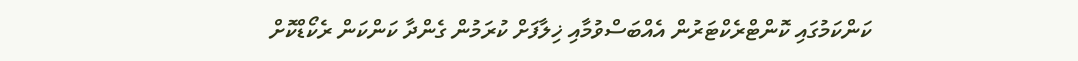ކަންކަމުގައި ކޮންޓްރެކްޓަރުން އެއްބަސްވުމާއި ޚިލާފަށް ކުރަމުން ގެންދާ ކަންކަން ރެކޯޑްކޮށް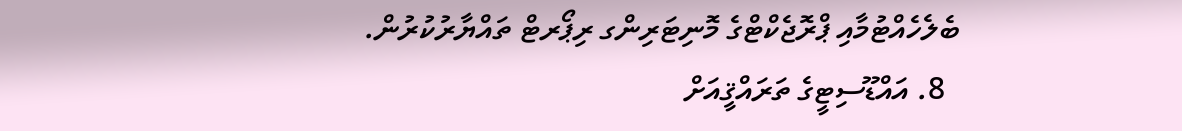ބެލެހެއްޓުމާއި ޕްރޮޖެކްޓްގެ މޮނިޓަރިންގ ރިޕޯރޓް ތައްޔާރުކުރުން.
  8. އައްޑޫސިޓީގެ ތަރައްޤީއަށް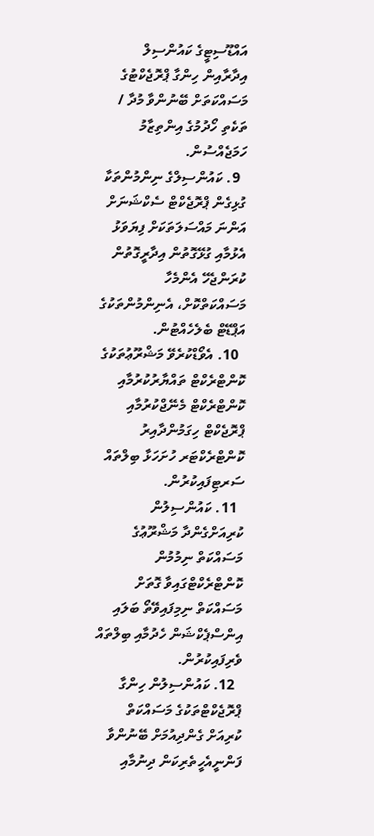އައްޑޫސިޓީގެ ކައުންސިލް އިދާރާއިން ހިންގާ ޕްރޮޖެކްޓުގެ މަސައްކަތަށް ބޭނުންވާ މުދާ / ތަކެތި ހޯދުމުގެ އިންތިޒާމު ހަމަޖެއްސުން.
  9. ކައުންސިލްގެ ނިންމުންތަކާ ގުޅިގެން ޕްރޮޖެކްޓް ސެކްޝަނަށް އަންނަ މައްސަލަތަކަށް ފިޔަވަޅު އެޅުމާއި ގުޅޭގޮތުން އިދާރީގޮތުން ކުރަންޖެހޭ އެންމެހާ މަސައްކަތްކޮށް، އެނިންމުންތަކުގެ އަޕްޑޭޓް ބެލެހެއްޓުން.
  10. އެވޯޑްކުރެވޭ މަޝްރޫޢުތަކުގެ ކޮންޓްރެކްޓް ތައްޔާރުކުރުމާއި ކޮންޓްރެކްޓް މެނޭޖްކުރުމާއި ޕްރޮޖެކްޓް ހިގަމުންދާއިރު ކޮންޓްރެކްޓަރ ހުށަހަޅާ ބިލްތައް ސަރޓިފައިކުރުން.
  11. ކައުންސިލުން ކުރިއަށްގެންދާ މަޝްރޫޢުގެ މަސައްކަތް ނިމުމުން ކޮންޓްރެކްޓްގައިވާ ގޮތަށް މަސައްކަތް ނިމިފައިވޭތޯ ބަލައި އިންސްޕެކްޝަން ހެދުމާއި ބިލްތައް ވެރިފައިކުރުން.
  12. ކައުންސިލުން ހިންގާ ޕްރޮޖެކްޓްތަކުގެ މަސައްކަތް ކުރިއަށް ގެންދިއުމަށް ބޭނުންވާ ފަންނީއެހީތެރިކަން ދިނުމާއި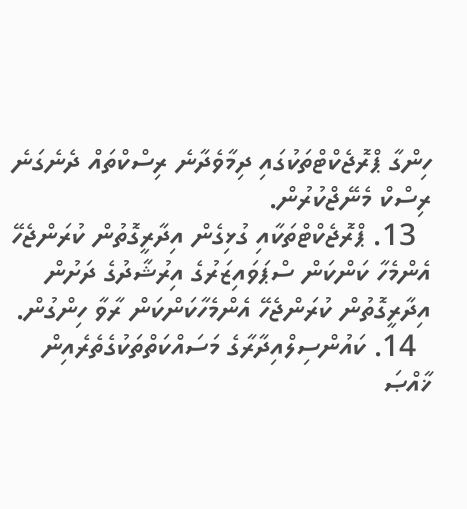ހިންގާ ޕްރޮޖެކްޓްތަކުގައި ދިމާވެދާނެ ރިސްކްތައް ދެނެގަނެ ރިސްކް މެނޭޖްކުރުން.
  13. ޕްރޮޖެކްޓްތަކާއި ގުޅިގެން އިދާރީގޮތުން ކުރަންޖެހޭ އެންމެހާ ކަންކަން ސްޕަވައިޒަރުގެ އިރުޝާދުގެ ދަށުން އިދާރީގޮތުން ކުރަންޖެހޭ އެންމެހާކަންކަން ރާވާ ހިންގުން.
  14. ކައުންސިލްއިދާރާގެ މަސައްކަތްތަކުގެތެރެއިން ޚާއްޞަ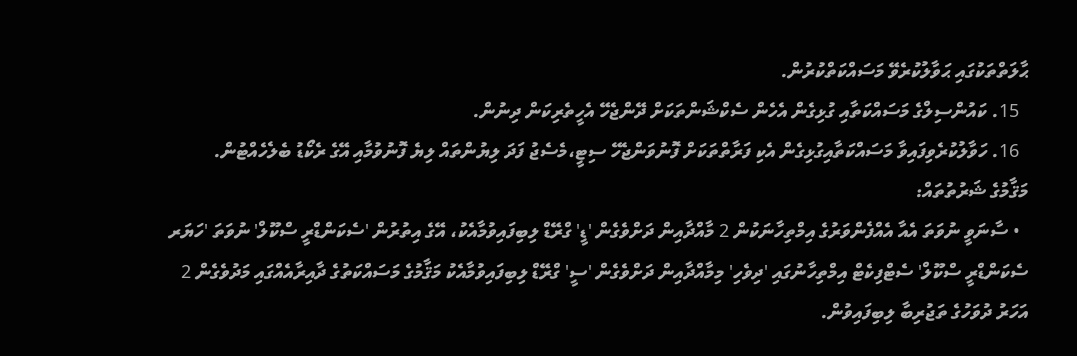ޙާލަތްތަކުގައި ޙަވާލުކުރެވޭ މަސައްކަތްކުރުން.
  15. ކައުންސިލްގެ މަސައްކަތާއި ގުޅިގެން އެހެން ސެކްޝަންތަކަށް ދޭންޖެހޭ އެހީތެރިކަން ދިނުން.
  16. ހަވާލުކުރެވިފައިވާ މަސައްކަތާއިގުޅިގެން އެކި ފަރާތްތަކަށް ފޮނުވަންޖެހޭ ސިޓީ،މެސެޖު ފަދަ ލިޔުންތައް ލިޔެ ފޮނުވުމާއި އޭގެ ރެކޯޑު ބެލެހެއްޓުން.
މަޤާމުގެ ޝަރުތުތައް:
  • ސާނަވީ ނުވަތަ އެއާ އެއްފެންވަރުގެ އިމްތިހާނަކުން 2 މާއްދާއިން ދަށްވެގެން 'ޑީ' ގްރޭޑް ލިބިފައިވުމާއެކު، އޭގެ އިތުރުން 'ސެކަންޑްރީ ސްކޫލް' ނުވަތަ 'ހަޔަރ ސެކަންޑްރީ ސްކޫލް' ސެޓްފިކެޓް އިމްތިހާނުގައި 'ދިވެހި' މިމާއްދާއިން ދަށްވެގެން 'ސީ' ގްރޭޑް ލިބިފައިވުމާއެކު މަޤާމުގެ މަސައްކަތުގެ ދާއިރާއެއްގައި މަދުވެގެން 2 އަހަރު ދުވަހުގެ ތަޖުރިބާ ލިބިފައިވުން.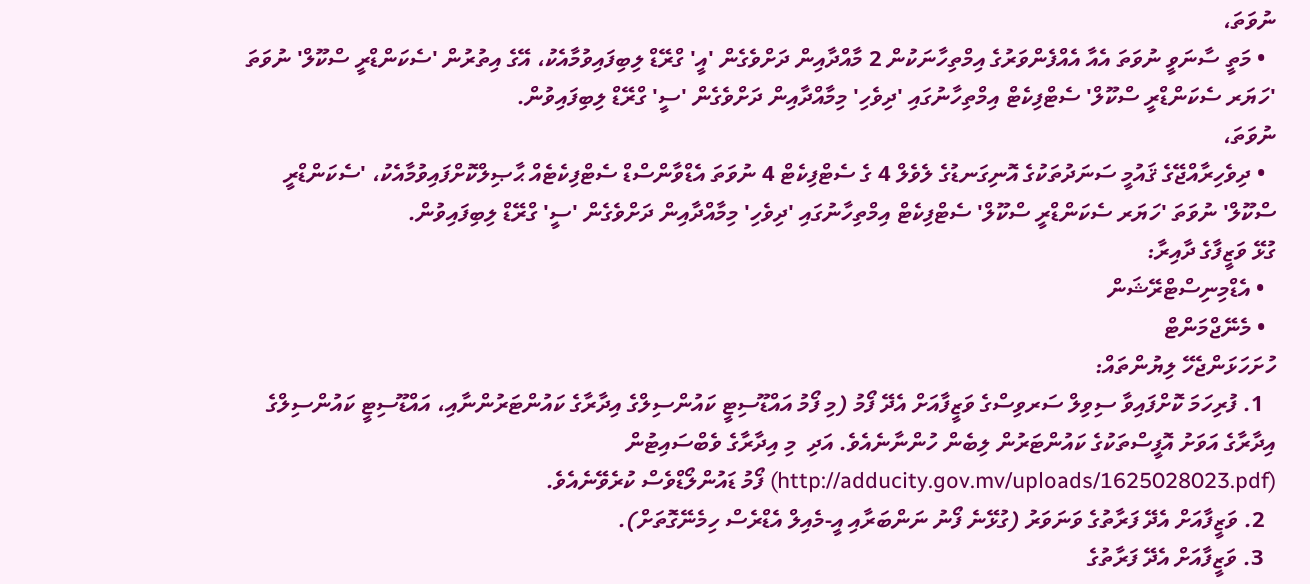ނުވަތަ،
  • މަތީ ސާނަވީ ނުވަތަ އެއާ އެއްފެންވަރުގެ އިމްތިހާނަކުން 2 މާއްދާއިން ދަށްވެގެން 'އީ' ގްރޭޑް ލިބިފައިވުމާއެކު، އޭގެ އިތުރުން 'ސެކަންޑްރީ ސްކޫލް' ނުވަތަ 'ހަޔަރ ސެކަންޑްރީ ސްކޫލް' ސެޓްފިކެޓް އިމްތިހާނުގައި 'ދިވެހި' މިމާއްދާއިން ދަށްވެގެން 'ސީ' ގްރޭޑް ލިބިފައިވުން.
ނުވަތަ،
  • ދިވެހިރާއްޖޭގެ ޤައުމީ ސަނަދުތަކުގެ އޮނިގަނޑުގެ ލެވެލް 4 ގެ ސެޓްފިކެޓް 4 ނުވަތަ އެޑްވާންސްޑް ސެޓްފިކެޓެއް ޙާޞިލްކޮށްފައިވުމާއެކު، 'ސެކަންޑްރީ ސްކޫލް' ނުވަތަ 'ހަޔަރ ސެކަންޑްރީ ސްކޫލް' ސެޓްފިކެޓް އިމްތިހާނުގައި 'ދިވެހި' މިމާއްދާއިން ދަށްވެގެން 'ސީ' ގްރޭޑް ލިބިފައިވުން.
ގުޅޭ ވަޒީފާގެ ދާއިރާ:
  • އެޑްމިނިސްޓްރޭޝަން
  • މެނޭޖްމަންޓް
ހުށަހަޅަންޖެހޭ ލިޔުންތައް:
  1. ފުރިހަމަ ކޮށްފައިވާ ސިވިލް ސަރވިސްގެ ވަޒީފާއަށް އެދޭ ފޯމު (މި ފޯމު އައްޑޫސިޓީ ކައުންސިލްގެ އިދާރާގެ ކައުންޓަރުންނާއި، އައްޑޫސިޓީ ކައުންސިލްގެ އިދާރާގެ އަވަށު އޮފީސްތަކުގެ ކައުންޓަރުން ލިބެން ހުންނާނެއެވެ. އަދި  މި އިދާރާގެ ވެބްސައިޓުން (http://adducity.gov.mv/uploads/1625028023.pdf) ފޯމު ޑައުންލޯޑްވެސް ކުރެވޭނެއެވެ.
  2. ވަޒީފާއަށް އެދޭ ފަރާތުގެ ވަނަވަރު (ގުޅޭނެ ފޯނު ނަންބަރާއި އީ-މެއިލް އެޑްރެސް ހިމެނޭގޮތަށް).
  3. ވަޒީފާއަށް އެދޭ ފަރާތުގެ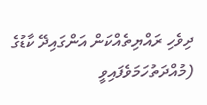ދިވެހި ރައްޔިތެއްކަން އަންގައިދޭ ކާޑުގެ (މުއްދަތުހަމަވެފައިވީ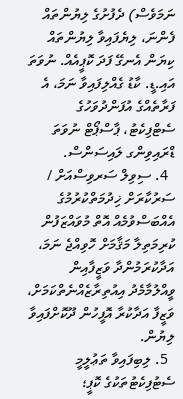ނަމަވެސް) ދެފުށުގެ ލިޔުންތައް ފެންނަ، ލިޔެފައިވާ ލިޔުންތައް ކިޔަން އެނގޭ ފަދަ ކޮޕީއެއް. ނުވަތަ އައި.ޑީ. ކާޑު ގެއްލިފައިވާ ނަމަ، އެ ފަރާތެއްގެ އުފަންދުވަހުގެ ސެޓްފިކެޓު، ޕާސްޕޯޓް ނުވަތަ ޑްރައިވިންގ ލައިސަންސް.
  4. ސިވިލް ސަރވިސްއަށް / ސަރުކާރަށް ޚިދުމަތްކުރުމުގެ އެއްބަސްވުމެއް އޮތް މުވައްޒަފުން ކުރިމަތިލާ މަޤާމަށް ހޮވިއްޖެ ނަމަ، އަދާކުރަމުންދާ ވަޒީފާއިން ވީއްލުމާމެދު އިއުތިރާޒެއްނެތްކަމަށް، ވަޒީފާ އަދާކުރާ އޮފީހުން ދޫކޮށްފައިވާ ލިޔުން.
  5. ލިބިފައިވާ ތަޢުލީމީ ސެޓުފިކެޓުތަކުގެ ކޮޕީ؛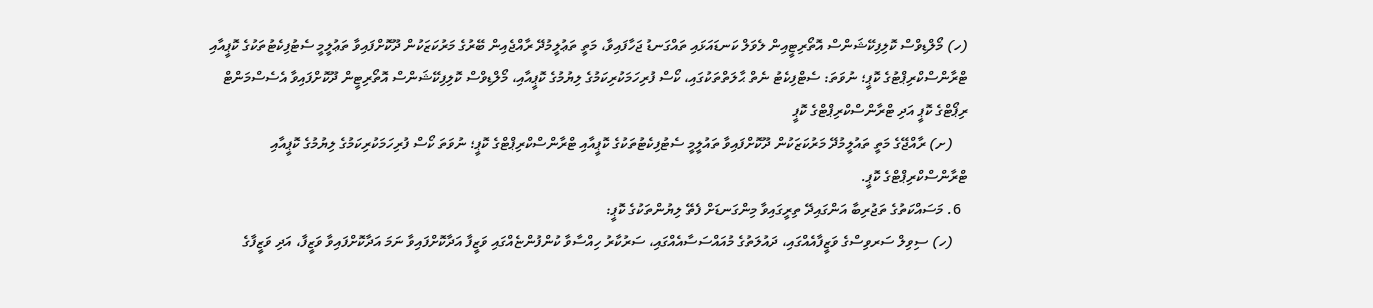(ހ) މޯލްޑިވްސް ކޮލިފިކޭޝަންސް އޮތޯރިޓީއިން ލެވަލް ކަނޑައަޅައި ތައްގަނޑު ޖަހާފައިވާ، މަތީ ތަޢުލީމުދޭ ރާއްޖެއިން ބޭރުގެ މަރުކަޒަކުން ދޫކޮށްފައިވާ ތަޢުލީމީ ސެޓުފިކެޓުތަކުގެ ކޮޕީއާއި ޓްރާންސްކްރިޕްޓުގެ ކޮޕީ؛ ނުވަތަ: ސެޓްފިކެޓު ނެތް ޙާލަތްތަކުގައި، ކޯސް ފުރިހަމަކުރިކަމުގެ ލިޔުމުގެ ކޮޕީއާއި، މޯލްޑިވްސް ކޮލިފިކޭޝަންސް އޮތޯރިޓީން ދޫކޮށްފައިވާ އެސެސްމަންޓް ރިޕޯޓްގެ ކޮޕީ އަދި ޓްރާންސްކްރިޕްޓްގެ ކޮޕީ
    (ށ) ރާއްޖޭގެ މަތީ ތައުލީމުދޭ މަރުކަޒަކުން ދޫކޮށްފައިވާ ތައުލީމީ ސެޓުފިކެޓުތަކުގެ ކޮޕީއާއި ޓްރާންސްކްރިޕްޓްގެ ކޮޕީ؛ ނުވަތަ ކޯސް ފުރިހަމަކުރިކަމުގެ ލިޔުމުގެ ކޮޕީއާއި ޓްރާންސްކްރިޕްޓްގެ ކޮޕީ.
  6. މަސައްކަތުގެ ތަޖުރިބާ އަންގައިދޭ ތިރީގައިވާ މިންގަނޑަށް ފެތޭ ލިޔުންތަކުގެ ކޮޕީ:
    (ހ) ސިވިލް ސަރވިސްގެ ވަޒީފާއެއްގައި، ދައުލަތުގެ މުއައްސަސާއެއްގައި، ސަރުކާރު ހިއްސާވާ ކުންފުންޏެއްގައި ވަޒީފާ އަދާކޮށްފައިވާ ނަމަ އަދާކޮށްފައިވާ ވަޒީފާ، އަދި ވަޒީފާގެ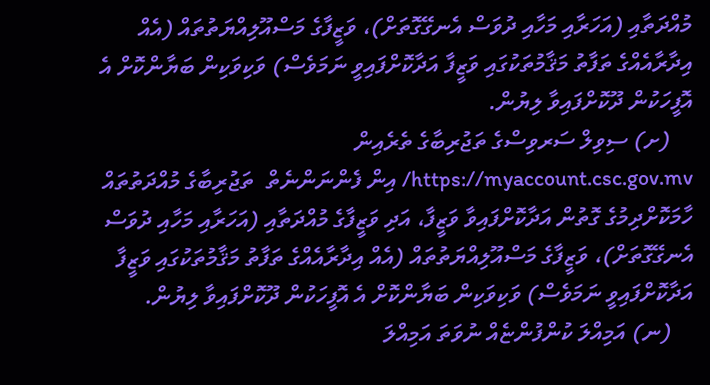މުއްދަތާއި (އަހަރާއި މަހާއި ދުވަސް އެނގޭގޮތަށް)، ވަޒީފާގެ މަސްއޫލިއްޔަތުތައް (އެއް އިދާރާއެއްގެ ތަފާތު މަޤާމުތަކުގައި ވަޒީފާ އަދާކޮށްފައިވީ ނަމަވެސް) ވަކިވަކިން ބަޔާންކޮށް އެ އޮފީހަކުން ދޫކޮށްފައިވާ ލިޔުން.
    (ށ) ސިވިލް ސަރވިސްގެ ތަޖުރިބާގެ ތެރެއިން https://myaccount.csc.gov.mv/ އިން ފެންނަންނެތް  ތަޖުރިބާގެ މުއްދަތުތައް ހާމަކޮށްދިމުގެ ގޮތުން އަދާކޮށްފައިވާ ވަޒީފާ، އަދި ވަޒީފާގެ މުއްދަތާއި (އަހަރާއި މަހާއި ދުވަސް އެނގޭގޮތަށް)، ވަޒީފާގެ މަސްއޫލިއްޔަތުތައް (އެއް އިދާރާއެއްގެ ތަފާތު މަޤާމުތަކުގައި ވަޒީފާ އަދާކޮށްފައިވީ ނަމަވެސް) ވަކިވަކިން ބަޔާންކޮށް އެ އޮފީހަކުން ދޫކޮށްފައިވާ ލިޔުން.
    (ނ) އަމިއްލަ ކުންފުންޏެއް ނުވަތަ އަމިއްލަ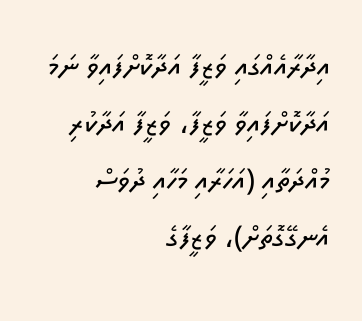އިދާރާއެއްގައި ވަޒީފާ އަދާކޮށްފައިވާ ނަމަ އަދާކޮށްފައިވާ ވަޒީފާ، ވަޒީފާ އަދާކުރި މުއްދަތާއި (އަހަރާއި މަހާއި ދުވަސް އެނގޭގޮތަށް)، ވަޒީފާގެ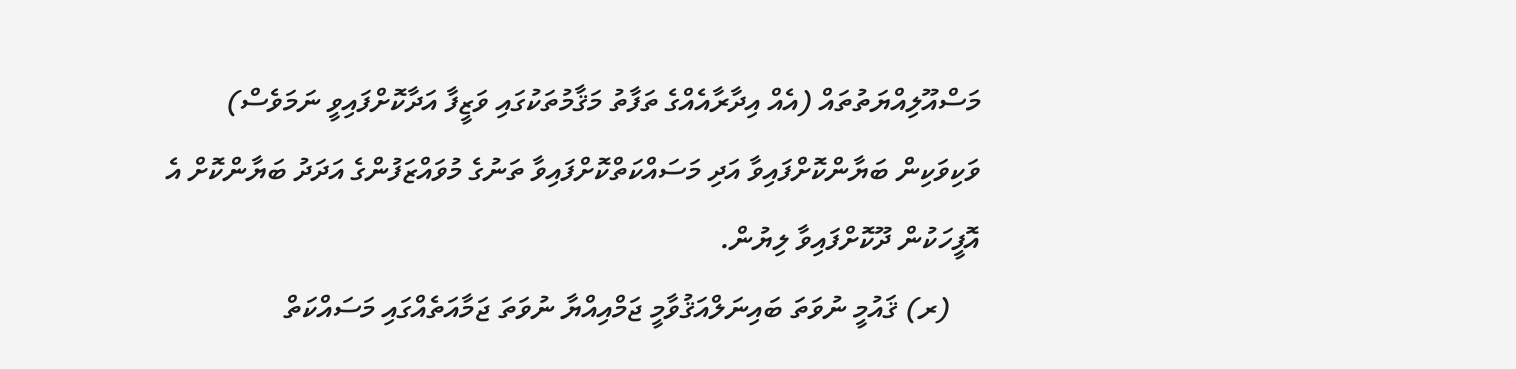މަސްއޫލިއްޔަތުތައް (އެއް އިދާރާއެއްގެ ތަފާތު މަޤާމުތަކުގައި ވަޒީފާ އަދާކޮށްފައިވީ ނަމަވެސް) ވަކިވަކިން ބަޔާންކޮށްފައިވާ އަދި މަސައްކަތްކޮށްފައިވާ ތަނުގެ މުވައްޒަފުންގެ އަދަދު ބަޔާންކޮށް އެ އޮފީހަކުން ދޫކޮށްފައިވާ ލިޔުން.
    (ރ) ޤައުމީ ނުވަތަ ބައިނަލްއަޤުވާމީ ޖަމްއިއްޔާ ނުވަތަ ޖަމާއަތެއްގައި މަސައްކަތް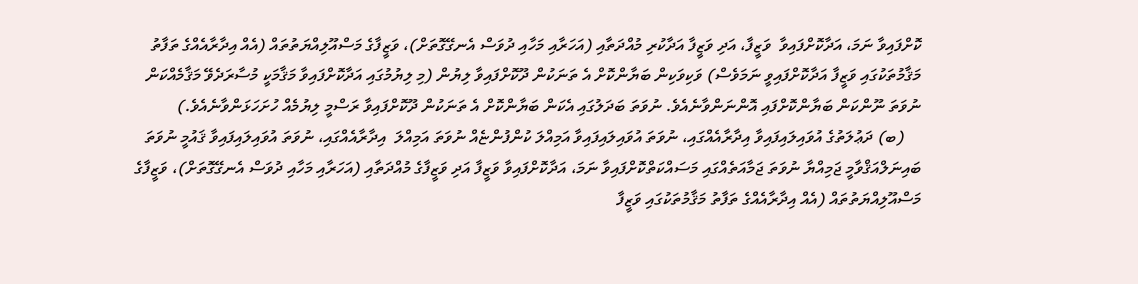ކޮށްފައިވާ ނަމަ، އަދާކޮށްފައިވާ  ވަޒީފާ، އަދި ވަޒީފާ އަދާކުރި މުއްދަތާއި (އަހަރާއި މަހާއި ދުވަސް އެނގޭގޮތަށް)، ވަޒީފާގެ މަސްއޫލިއްޔަތުތައް (އެއް އިދާރާއެއްގެ ތަފާތު މަޤާމުތަކުގައި ވަޒީފާ އަދާކޮށްފައިވީ ނަމަވެސް) ވަކިވަކިން ބަޔާންކޮށް އެ ތަނަކުން ދޫކޮށްފައިވާ ލިޔުން (މި ލިޔުމުގައި އަދާކޮށްފައިވާ މަޤާމަކީ މުސާރަދެވޭ މަޤާމެއްކަން ނުވަތަ ނޫންކަން ބަޔާންކޮށްފައި އޮންނަންވާނެއެވެ. ނުވަތަ ބަދަލުގައި އެކަން ބަޔާންކޮށް އެ ތަނަކުން ދޫކޮށްފައިވާ ރަސްމީ ލިޔުމެއް ހުށަހަޅަންވާނެއެވެ.)
    (ބ) ދަޢުލަތުގެ އުވައިލައިފައިވާ އިދާރާއެއްގައި، ނުވަތަ އުވައިލައިފައިވާ އަމިއްލަ ކުންފުންޏެއް ނުވަތަ އަމިއްލަ  އިދާރާއެއްގައި، ނުވަތަ އުވައިލައިފައިވާ ޤައުމީ ނުވަތަ ބައިނަލްއަޤްވާމީ ޖަމިއްޔާ ނުވަތަ ޖަމާއަތެއްގައި މަސައްކަތްކޮށްފައިވާ ނަމަ، އަދާކޮށްފައިވާ ވަޒީފާ އަދި ވަޒީފާގެ މުއްދަތާއި (އަހަރާއި މަހާއި ދުވަސް އެނގޭގޮތަށް)، ވަޒީފާގެ މަސްއޫލިއްޔަތުތައް (އެއް އިދާރާއެއްގެ ތަފާތު މަޤާމުތަކުގައި ވަޒީފާ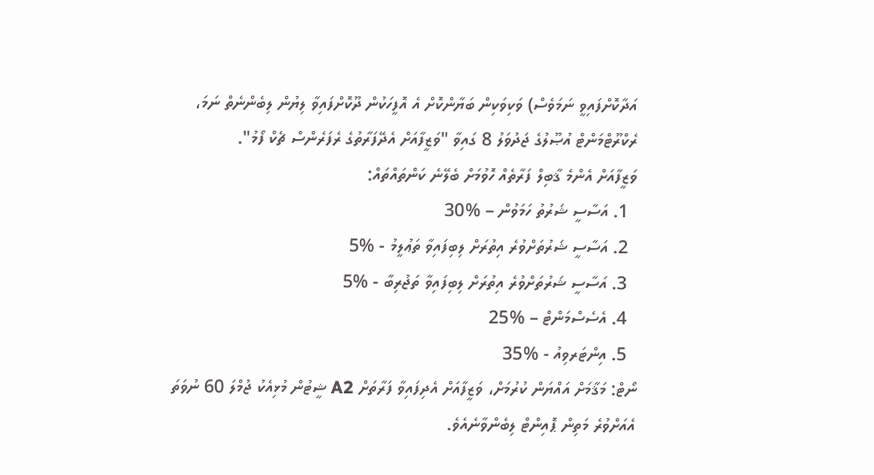އަދާކޮށްފައިވީ ނަމަވެސް) ވަކިވަކިން ބަޔާންކޮށް އެ އޮފީހަކުން ދޫކޮށްފައިވާ ލިޔުން ލިބެންނެތް ނަމަ، ރެކްރޫޓްމަންޓް އުޞޫލުގެ ޖަދުވަލު 8 ގައިވާ "ވަޒީފާއަށް އެދޭފަރާތުގެ ރެފަރެންސް ޗެކް ފޯމު".
ވަޒީފާއަށް އެންމެ ޤާބިލް ފަރާތެއް ހޮވުމަށް ބެލޭނެ ކަންތައްތައް:
  1. އަސާސީ ޝަރުތު ހަމަވުން – %30
  2. އަސާސީ ޝަރުތަށްވުރެ އިތުރަށް ލިބިފައިވާ ތަޢުލީމު - %5
  3. އަސާސީ ޝަރުތަށްވުރެ އިތުރަށް ލިބިފައިވާ ތަޖުރިބާ - %5
  4. އެސެސްމަންޓް – %25
  5. އިންޓަރވިއު - %35
ނޯޓް: މަޤާމަށް އައްޔަން ކުރުމަށް، ވަޒީފާއަށް އެދިފައިވާ ފަރާތަށް A2 ޝީޓުން މުޅިއެކު ޖުމްލަ 60 ނުވަތަ އެއަށްވުރެ މަތިން ޕޮއިންޓް ލިބެންވާނެއެވެ.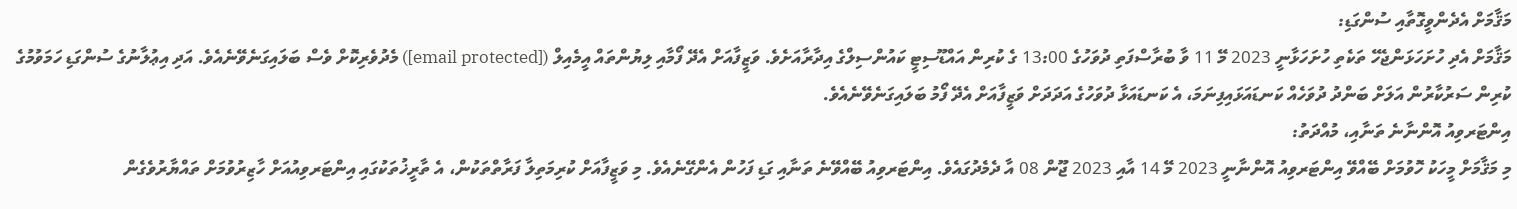މަޤާމަށް އެދެންވީގޮތާއި ސުންގަޑި:
މަޤާމަށް އެދި ހުށަހަޅަންޖެހޭ ތަކެތި ހުށަހަޅާނީ 2023 މޭ 11 ވާ ބުރާސްފަތި ދުވަހުގެ 13:00 ގެ ކުރިން އައްޑޫސިޓީ ކައުންސިލްގެ އިދާރާއަށެވެ. ވަޒީފާއަށް އެދޭ ފޯމާއި ލިޔުންތައް އީމެއިލް ([email protected]) މެދުވެރިކޮށް ވެސް ބަލައިގަނެވޭނެއެވެ. އަދި އިޢުލާނުގެ ސުންގަޑި ހަމަވުމުގެ ކުރިން ސަރުކާރުން އަލަށް ބަންދު ދުވަހެއް ކަނޑައަޅައިފިނަމަ، އެ ކަނޑައަޅާ ދުވަހުގެ އަދަދަށް ވަޒީފާއަށް އެދޭ ފޯމު ބަލައިގަނެވޭނެއެވެ.
އިންޓަރވިއު އޮންނާނެ ތަނާއި، މުއްދަތު:
މި މަޤާމަށް މީހަކު ހޮވުމަށް ބޭއްވޭ އިންޓަރވިއު އޮންނާނީ 2023 މޭ 14 އާއި 2023 ޖޫން 08 އާ ދެމެދުގައެވެ. އިންޓަރވިއު ބޭއްވޭނެ ތަނާއި ގަޑި ފަހުން އެންގޭނެއެވެ. މި ވަޒީފާއަށް ކުރިމަތިލާ ފަރާތްތަކުން، އެ ތާރީޚުތަކުގައި އިންޓަރވިއުއަށް ހާޒިރުވުމަށް ތައްޔާރުވެގެން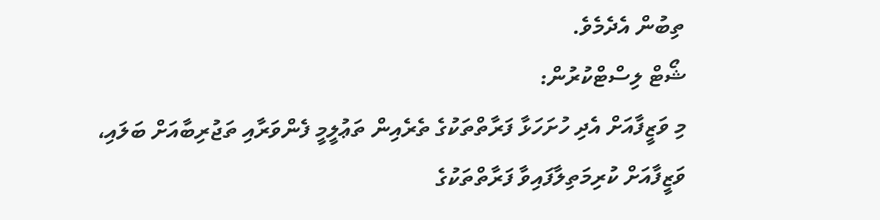ތިބުން އެދެމެވެ.
ޝޯޓް ލިސްޓްކުރުން:
މި ވަޒީފާއަށް އެދި ހުށަހަޅާ ފަރާތްތަކުގެ ތެރެއިން ތަޢުލީމީ ފެންވަރާއި ތަޖުރިބާއަށް ބަލައި، ވަޒީފާއަށް ކުރިމަތިލާފައިވާ ފަރާތްތަކުގެ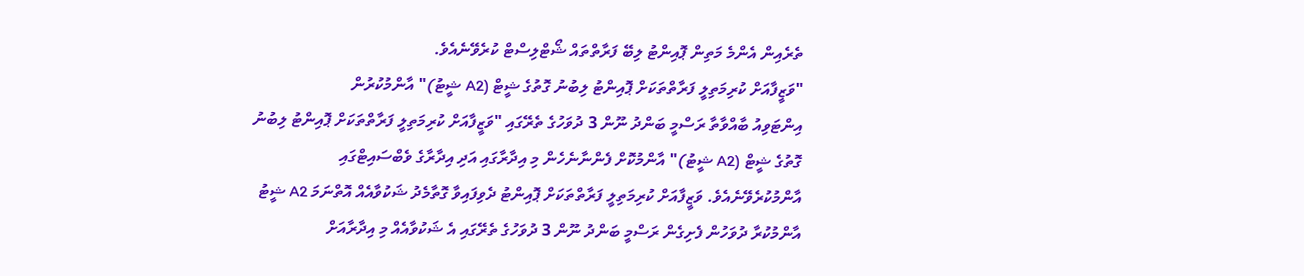ތެރެއިން އެންމެ މަތިން ޕޮއިންޓު ލިބޭ ފަރާތްތައް ޝޯޓްލިސްޓް ކުރެވޭނެއެވެ.
"ވަޒީފާއަށް ކުރިމަތިލީ ފަރާތްތަކަށް ޕޮއިންޓު ލިބުނު ގޮތުގެ ޝީޓް (A2 ޝީޓު)" އާންމުކުރުން
އިންޓަވިއު ބާއްވާތާ ރަސްމީ ބަންދު ނޫން 3 ދުވަހުގެ ތެރޭގައި "ވަޒީފާއަށް ކުރިމަތިލީ ފަރާތްތަކަށް ޕޮއިންޓު ލިބުނު ގޮތުގެ ޝީޓް (A2 ޝީޓު)" އާންމުކޮށް ފެންނާނެހެން މި އިދާރާގައި އަދި އިދާރާގެ ވެބްސައިޓްގައި އާންމުކުރެވޭނެއެވެ. ވަޒީފާއަށް ކުރިމަތިލީ ފަރާތްތަކަށް ޕޮއިންޓު ދެވިފައިވާ ގޮތާމެދު ޝަކުވާއެއް އޮތްނަމަ A2 ޝީޓު އާންމުކުރާ ދުވަހުން ފެށިގެން ރަސްމީ ބަންދު ނޫން 3 ދުވަހުގެ ތެރޭގައި އެ ޝަކުވާއެއް މި އިދާރާއަށް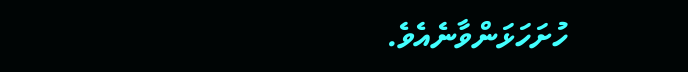ހުށަހަޅަންވާނެއެވެ.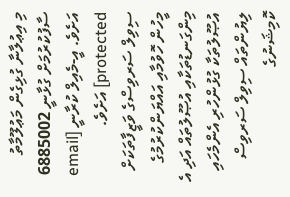މި އިޢުލާނާ ގުޅިގެން މަޢުލޫމާތު ސާފުކުރުމަށް ގުޅާނީ 6885002 އަށެވެ. އީ-މެއިލް ކުރާނީ [email protected] އަށެވެ.
ސިވިލް ސަރވިސްގެ ވަޒީފާތަކަށް މީހުން ހޮވުމާއި އައްޔަންކުރުމުގެ މިންގަނޑުތަކާއި އުޞޫލުތައް އަދި އެ އުޞޫލުތަކާ ގުޅުންހުރި އެންމެހައި ލިޔުންތައް ސިވިލް ސަރވިސް ކޮމިޝަނުގެ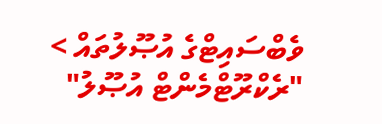ވެބްސައިޓްގެ އުޞޫލުތައް > "ރެކްރޫޓްމެންޓް އުޞޫލު"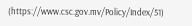(https://www.csc.gov.mv/Policy/Index/51)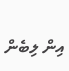އިން ލިބެން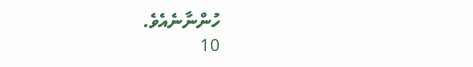ހުންނާނެއެވެ.
10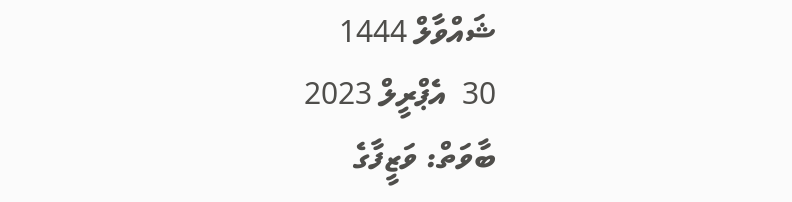ޝައްވާލް 1444
30  އެޕްރީލް 2023
ބާވަތް: ވަޒީފާގެ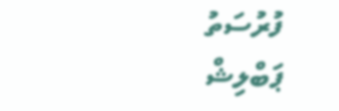ފުރުސަތު
ޕަބްލިޝް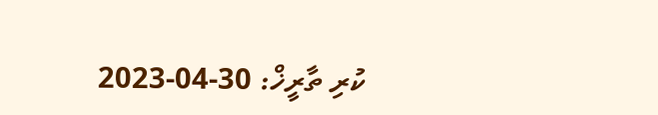ކުރި ތާރީޚް: 30-04-2023